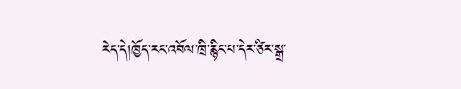རེད་དེ།ཁྱོད་རང་འབོལ་ཁྲི་རྙིང་པ་དེར་ཙིར་སྒྲ་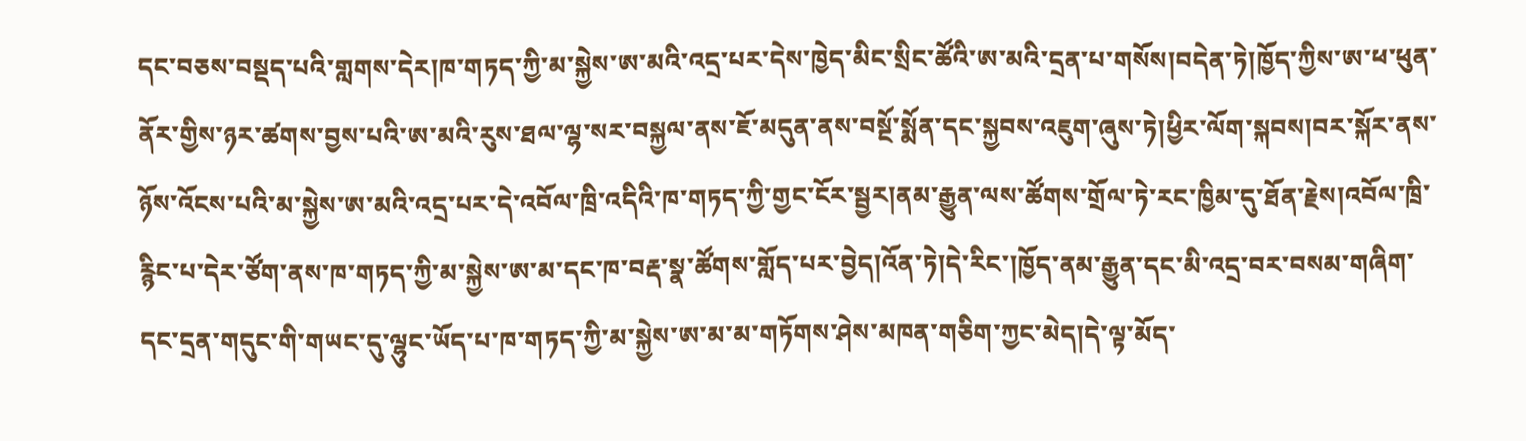དང་བཅས་བསྡད་པའི་གླགས་དེར།ཁ་གཏད་ཀྱི་མ་སྐྱེས་ཨ་མའི་འདྲ་པར་དེས་ཁྱེད་མིང་སྲིང་ཚོའི་ཨ་མའི་དྲན་པ་གསོས།བདེན་ཏེ།ཁྱོད་ཀྱིས་ཨ་ཕ་ཕུན་ནོར་གྱིས་ཉར་ཚགས་བྱས་པའི་ཨ་མའི་རུས་ཐལ་ལྷ་སར་བསྐྱལ་ནས་ཇོ་མདུན་ནས་བསྔོ་སྨོན་དང་སྐྱབས་འཇུག་ཞུས་ཏེ།ཕྱིར་ལོག་སྐབས།བར་སྐོར་ནས་ཉོས་འོངས་པའི་མ་སྐྱེས་ཨ་མའི་འདྲ་པར་དེ་འབོལ་ཁྲི་འདིའི་ཁ་གཏད་ཀྱི་གྱང་ངོར་སྦྱར།ནམ་རྒྱུན་ལས་ཚོགས་གྲོལ་ཏེ་རང་ཁྱིམ་དུ་ཐོན་རྗེས།འབོལ་ཁྲི་རྙིང་པ་དེར་ཙོག་ནས་ཁ་གཏད་ཀྱི་མ་སྐྱེས་ཨ་མ་དང་ཁ་བརྡ་སྣ་ཚོགས་གློད་པར་བྱེད།འོན་ཏེ།དེ་རིང་།ཁྱོད་ནམ་རྒྱུན་དང་མི་འདྲ་བར་བསམ་གཞིག་དང་དྲན་གདུང་གི་གཡང་དུ་ལྷུང་ཡོད་པ་ཁ་གཏད་ཀྱི་མ་སྐྱེས་ཨ་མ་མ་གཏོགས་ཤེས་མཁན་གཅིག་ཀྱང་མེད།དེ་ལྟ་མོད་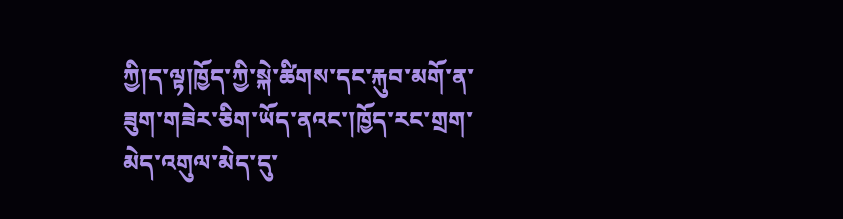ཀྱི།ད་ལྟ།ཁྱོད་ཀྱི་སྐེ་ཚིགས་དང་རྐུབ་མགོ་ན་ཟུག་གཟེར་ཅིག་ཡོད་ནའང་།ཁྱོད་རང་གྲག་མེད་འགུལ་མེད་དུ་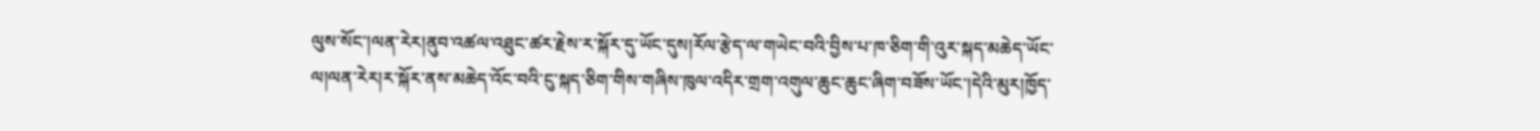ལུས་སོང་།ལན་རེར།ནུབ་འཚལ་འཐུང་ཚར་རྗེས་ར་སྐོར་དུ་ཡོང་དུས།རོལ་རྩེད་ལ་གཡེང་བའི་བྱིས་པ་ཁ་ཅིག་གི་འུར་སྐད་མཆེད་ཡོང་ལ།ལན་རེར།ར་སྐོར་ནས་མཆེད་འོང་བའི་ངུ་སྐད་ཅིག་གིས་གཞིས་ཁུལ་འདིར་གྲག་འགུལ་ཆུང་ཆུང་ཞིག་བཟོས་ཡོང་།དེའི་མུར།ཁྱོད་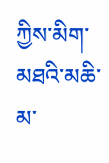ཀྱིས་མིག་མཐའི་མཆི་མ་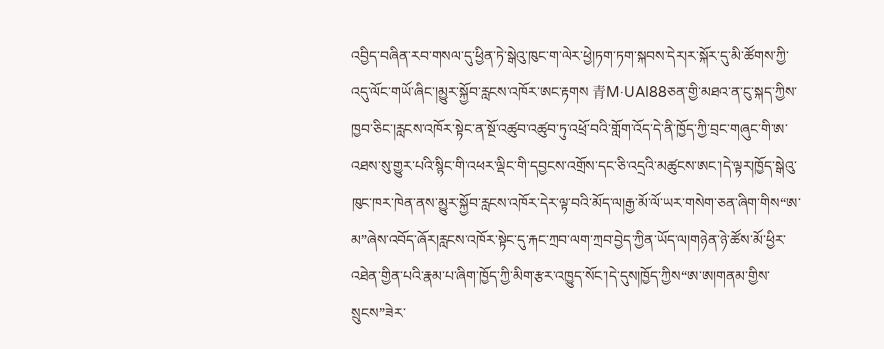འབྱིད་བཞིན་རབ་གསལ་དུ་ཕྱིན་ཏེ་སྒེའུ་ཁུང་ག་ལེར་ཕྱེ།ཏག་ཏག་སྐབས་དེར།ར་སྐོར་དུ་མི་ཚོགས་ཀྱི་འདུ་ལོང་གཡོ་ཞིང་།མྱུར་སྐྱོབ་རླངས་འཁོར་ཨང་རྟགས 青M·UAI88ཅན་གྱི་མཐའ་ན་ངུ་སྐད་ཀྱིས་ཁྱབ་ཅིང་།རླངས་འཁོར་སྟེང་ན་སྔོ་འཚུབ་འཚུབ་ཏུ་འཕྲོ་བའི་གློག་འོད་དེ་ནི་ཁྱོད་ཀྱི་བྲང་གཞུང་གི་ཨ་འཐས་སུ་གྱུར་པའི་སྙིང་གི་འཕར་ལྡིང་གི་དབྱངས་འགྲོས་དང་ཅི་འདྲའི་མཚུངས་ཨང་།དེ་ལྟར།ཁྱོད་སྒེའུ་ཁུང་ཁར་ཁེན་ནས་མྱུར་སྐྱོབ་རླངས་འཁོར་དེར་ལྟ་བའི་མོད་ལ།རྒྱ་མོ་ལོ་ཡར་གསེག་ཅན་ཞིག་གིས“ཨ་མ”ཞེས་འབོད་ཞོར།རླངས་འཁོར་སྟེང་དུ་རྐང་ཀྲབ་ལག་ཀྲབ་བྱེད་ཀྱིན་ཡོད་ལ།གཉེན་ཉེ་ཚོས་མོ་ཕྱིར་འཐེན་གྱིན་པའི་རྣམ་པ་ཞིག་ཁྱོད་ཀྱི་མིག་རྩར་འཁྱུད་སོང་།དེ་དུས།ཁྱོད་ཀྱིས“ཨ་ཨ།གནམ་གྱིས་སྲུངས”ཟེར་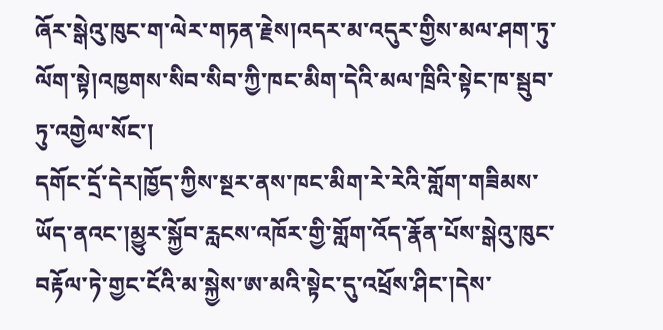ཞོར་སྒེའུ་ཁུང་ག་ལེར་གཏན་རྗེས།འདར་མ་འདུར་གྱིས་མལ་ཤག་ཏུ་ལོག་སྟེ།འཁྱགས་སིབ་སིབ་ཀྱི་ཁང་མིག་དེའི་མལ་ཁྲིའི་སྟེང་ཁ་སྦུབ་ཏུ་འགྱེལ་སོང་།
དགོང་དྲོ་དེར།ཁྱོད་ཀྱིས་སྔར་ནས་ཁང་མིག་རེ་རེའི་གློག་གཟིམས་ཡོད་ནའང་།མྱུར་སྐྱོབ་རླངས་འཁོར་གྱི་གློག་འོད་རྣོན་པོས་སྒེའུ་ཁུང་བརྟོལ་ཏེ་གྱང་ངོའི་མ་སྐྱེས་ཨ་མའི་སྟེང་དུ་འཕྲོས་ཤིང་།དེས་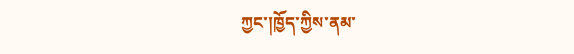ཀྱང་།ཁྱོད་ཀྱིས་ནམ་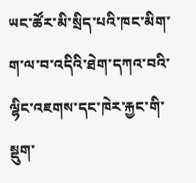ཡང་ཚོར་མི་སྲིད་པའི་ཁང་མིག་ག་ལ་བ་འདིའི་ཐེག་དཀའ་བའི་ལྷིང་འཇགས་དང་ཁེར་རྐྱང་གི་སྡུག་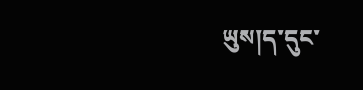ཡུས།ད་དུང་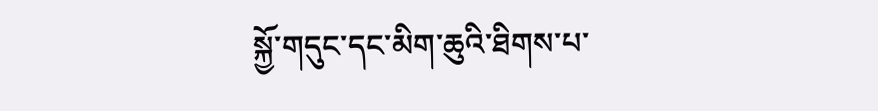སྐྱོ་གདུང་དང་མིག་ཆུའི་ཐིགས་པ་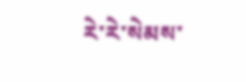རེ་རེ་སེམས་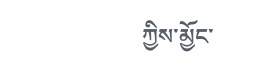ཀྱིས་མྱོང་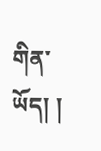གིན་ཡོད། །